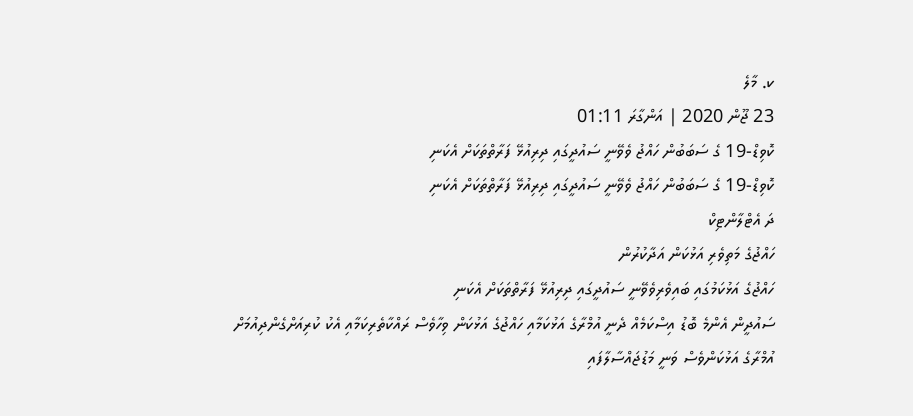ކ. މާލެ
23 ޖޫން 2020 | އަންގާރަ 01:11
ކޮވިޑް-19 ގެ ސަބަބުން ހައްޖު ވެވޭނީ ސައުދީގައި ދިރިއުޅޭ ފަރާތްތަކަށް އެކަނި
ކޮވިޑް-19 ގެ ސަބަބުން ހައްޖު ވެވޭނީ ސައުދީގައި ދިރިއުޅޭ ފަރާތްތަކަށް އެކަނި
ދަ އެޓްލާންޓިކް
ހައްޖުގެ މަތިވެރި އަޅުކަން އަދާކުރުން
ހައްޖުގެ އަޅުކަމުގައި ބައިވެރިވެވޭނީ ސައުދީގައި ދިރިއުޅޭ ފަރާތްތަކަށް އެކަނި
ސައުދީން އެންމެ ބޮޑު އިސްކަމެއް ދެނީ އުމްރާގެ އަޅުކަމާއި ހައްޖުގެ އަޅުކަން ވިހާވެސް ރައްކާތެރިކަމާއި އެކު ކުރިއަށްގެންދިއުމަށް
އުމްރާގެ އަޅުކަންވެސް ވަނީ މަޑުޖައްސާލާފައި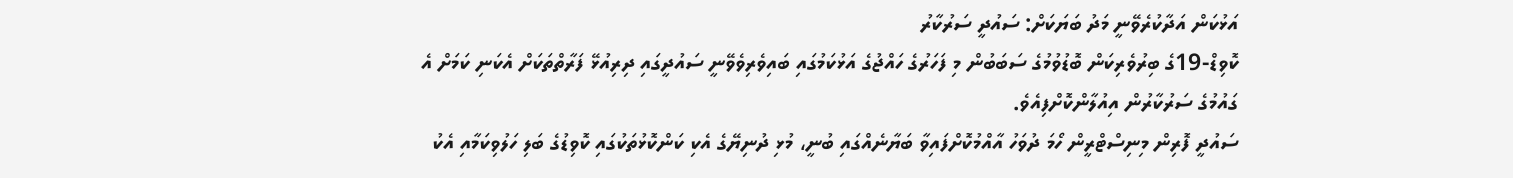އަޅުކަން އަދާކުރެވޭނީ މަދު ބަޔަކަށް: ސައުދީ ސަރުކާރު
ކޮވިޑް-19ގެ ބިރުވެރިކަން ބޮޑުވުމުގެ ސަބަބުން މި ފަހަރުގެ ހައްޖުގެ އަޅުކަމުގައި ބައިވެރިވެވޭނީ ސައުދީގައި ދިރިއުޅޭ ފަރާތްތަކަށް އެކަނި ކަމަށް އެ ގައުމުގެ ސަރުކާރުން އިއުލާންކޮށްފިއެވެ.
ސައުދީ ފޮރިން މިނިސްޓްރީން ހޯމަ ދުވަހު އާއްމުކޮށްފައިވާ ބަޔާނެއްގައި ބުނީ، މުޅި ދުނިޔޭގެ އެކި ކަންކޮޅުތަކުގައި ކޮވިޑުގެ ބަލި ހަލުވިކަމާއި އެކު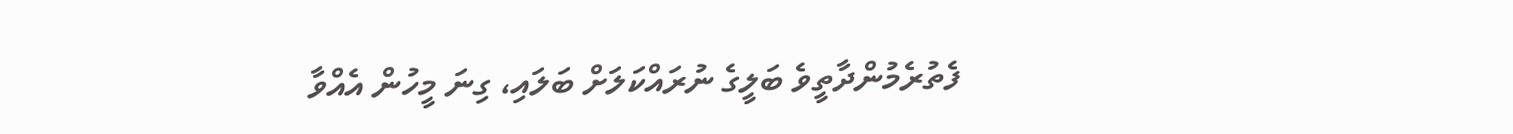ފެތުރެމުންދާތީވެ ބަލީގެ ނުރައްކަލަށް ބަލައި، ގިނަ މީހުން އެއްވާ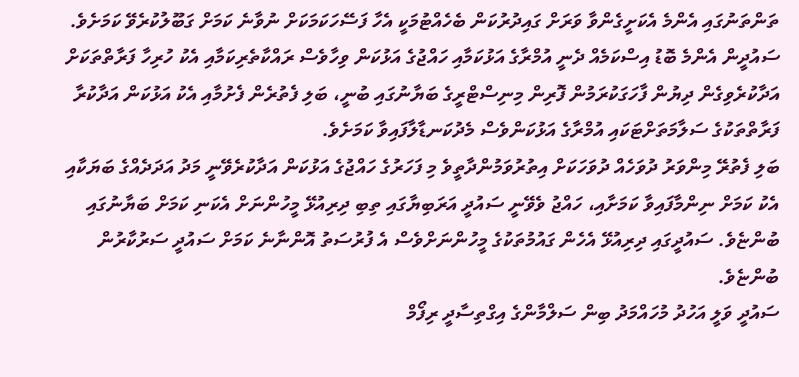ތަންތަނުގައި އެންމެ އެކަށީގެންވާ ވަރަށް ގައިދުރުކަން ބެހެއްޓުމަކީ އެހާ ފަސޭހަކަމަކަށް ނުވާނެ ކަމަށް ގަބޫލުކުރެވޭ ކަމަށެވެ. ސައުދީން އެންމެ ބޮޑު އިސްކަމެއް ދެނީ އުމްރާގެ އަޅުކަމާއި ހައްޖުގެ އަޅުކަން ވިހާވެސް ރައްކާތެރިކަމާއި އެކު ހުރިހާ ފަރާތްތަކަށް އަދާކުރެވިގެން ދިޔުން ފާހަގަކުރަމުން ފޮރިން މިނިސްޓްރީގެ ބަޔާނުގައި ބުނީ، ބަލި ފެތުރެން ފެށުމާއި އެކު އަޅުކަން އަދާކުރާ ފަރާތްތަކުގެ ސަލާމަތަށްޓަކައި އުމްރާގެ އަޅުކަންވެސް މެދުކަނޑާލާފައިވާ ކަމަށެވެ.
ބަލި ފެތުރޭ މިންވަރު ދުވަހެއް ދުވަހަކަށް އިތުރުވަމުންދާތީވެ މި ފަހަރުގެ ހައްޖުގެ އަޅުކަން އަދާކުރެވޭނީ މަދު އަދަދެއްގެ ބަޔަކާއި އެކު ކަމަށް ނިންމާފައިވާ ކަމަށާއި، ހައްޖު ވެވޭނީ ސައުދީ އަރަބިޔާގައި ތިބި ދިރިއުޅޭ މީހުންނަށް އެކަނި ކަމަށް ބަޔާނުގައި ބުންޏެވެ. ސައުދީގައި ދިރިއުޅޭ އެހެން ގައުމުތަކުގެ މީހުންނަށްވެސް އެ ފުރުސަތު އޮންނާނެ ކަމަށް ސައުދީ ސަރުކާރުން ބުންޏެވެ.
ސައުދީ ވަލީ އަހުދު މުހައްމަދު ބިން ސަލްމާންގެ އިގްތިސާދީ ރިފޯމް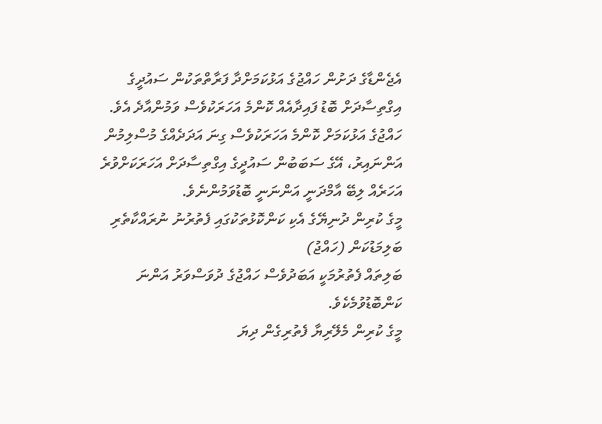އެޖެންޑާގެ ދަށުން ހައްޖުގެ އަޅުކަމަށްދާ ފަރާތްތަކުން ސައުދީގެ އިގްތިސާދަށް ބޮޑު ފައިދާއެއް ކޮންމެ އަހަރަކުވެސް ވަމުންއާދެ އެވެ. ހައްޖުގެ އަޅުކަމަށް ކޮންމެ އަހަރަކުވެސް ގިނަ އަދަދެއްގެ މުސްލިމުން އަންނައިރު، އޭގެ ސަބަބުން ސައުދީގެ އިގްތިސާދަށް އަހަރަކަށްވުރެ އަހަރެއް ލިބޭ އާމްދަނީ އަންނަނީ ބޮޑުވަމުންނެވެ.
މީގެ ކުރިން ދުނިޔޭގެ އެކި ކަންކޮޅުތަކުގައި ފެތުރުނު ނުރައްކާތެރި ބަލިމަޑުކަން (ހައްޖު)
ބަލިތައް ފެތުރުމަކީ އަބަދުވެސް ހައްޖުގެ ދުވަސްވަރު އަންނަ ކަންބޮޑުވުމެކެވެ.
މީގެ ކުރިން މެލޭރިޔާ ފެތުރިގެން ދިޔަ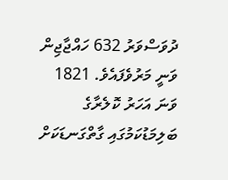ދުވަސްވަރު 632 ހައްޖާޖިން ވަނީ މަރުވެފައެވެ. 1821 ވަނަ އަހަރު ކޮލެރާގެ ބަލިމަޑުކަމުގައި ގާތްގަނޑަކަށް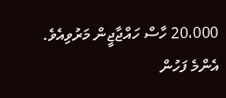20،000 ހާސް ހައްޖާޖީން މަރުވިއެވެ.
އެންމެ ފަހުން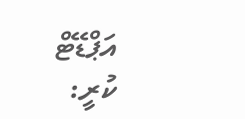އަޕްޑޭޓް ކުރީ: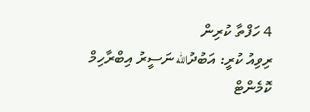4 ހަފްތާ ކުރިން
ރިވިއު ކުރީ: އަބުދުالله ނަސީރު އިބްރާހިމް
ކޮމެންޓް